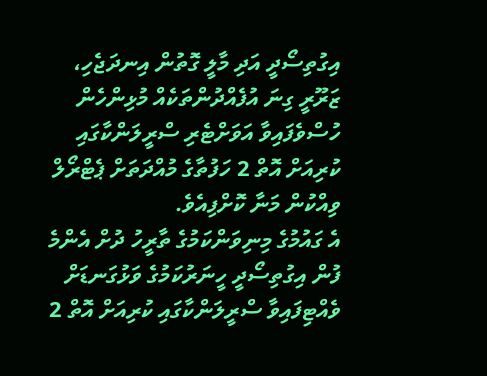އިގުތިސޯދީ އަދި މާލީ ގޮތުން އިނދަޖެހި، ޒަރޫރީ ގިނަ އުފެއްދުންތަކެއް މުޅިންހެން ހުސްވެފައިވާ އަވަށްޓެރި ސްރީލަންކާގައި ކުރިއަށް އޮތް 2 ހަފުތާގެ މުއްދަތަށް ޕެޓްރޯލް ވިއްކުން މަނާ ކޮށްފިއެވެ.
އެ ގައުމުގެ މިނިވަންކަމުގެ ތާރީހު ދުށް އެންމެ ފުން އިގުތިސޯދީ ހީނަރުކަމުގެ ވަޅުގަނޑަށް ވެއްޓިފައިވާ ސްރީލަންކާގައި ކުރިއަށް އޮތް 2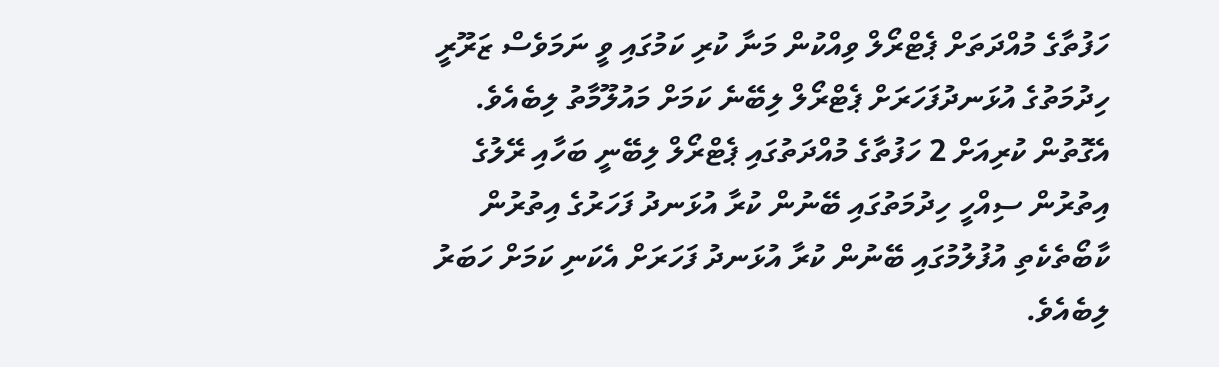ހަފުތާގެ މުއްދަތަށް ޕެޓްރޯލް ވިއްކުން މަނާ ކުރި ކަމުގައި ވީ ނަމަވެސް ޒަރޫރީ ހިދުމަތުގެ އުޅަނދުފަހަރަށް ޕެޓްރޯލް ލިބޭނެ ކަމަށް މައުލޫމާތު ލިބެއެވެ.
އެގޮތުން ކުރިއަށް 2 ހަފުތާގެ މުއްދަތުގައި ޕެޓްރޯލް ލިބޭނީ ބަހާއި ރޭލުގެ އިތުރުން ސިއްހީ ހިދުމަތުގައި ބޭނުން ކުރާ އުޅަނދު ފަހަރުގެ އިތުރުން ކާބޯތެކެތި އުފުލުމުގައި ބޭނުން ކުރާ އުޅަނދު ފަހަރަށް އެކަނި ކަމަށް ހަބަރު ލިބެއެވެ.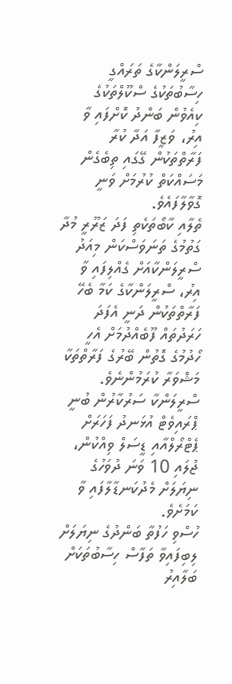ސްރީލަންކާގެ ތަރައްގީ ހިސާބުތަކުގެ ސްކޫލްތަކުގެ ކިއެވުން ބަންދު ކޮށްފައި ވާ އިރު، ވަޒީފާ އަދާ ކުރާ ފަރާތްތަކުން ގޭގައި ތިބެގެން މަސައްކަތް ކުރުމަށް ވަނީ ގޮވާލާފައެވެ.
ތެލާއި ކާބޯތަކެތި ފަދަ ޒަރޫރީ މުދާ ގަތުމުގެ ތަނަވަސްކަން މިއަދު ސްރީލަންކާއަށް ގެއްލިފައި ވާ އިރު، ސްރީލަންކާގެ ކަމާ ބެހޭ ފަރާތްތަކުން ދަނީ އެފަދަ ހަރަދުތައް ފޫބެއްދުމަށް އެހީ ހޯދުމުގެ ގޮތުން ބޭރުގެ ފަރާތްތަކާ މަޝްވަރާ ކުރަމުންނެވެ.
ސްރީލަންކާ ސަރުކާރުން ބުނީ ޕްރައިވެޓް އުޅަނދު ފަހަރަށް ޕެޓްރޯލްއާއި ޑީސަލް ވިއްކުން، ޖުލައި 10 ވަނަ ދުވަހުގެ ނިޔަލަށް މެދުކަނޑާލާފައި ވާ ކަމަށެވެ.
ހުސްވި ހަފުތާ ބަންދުގެ ނިޔަލަށް ލިބިފައިވާ ތަފާސް ހިސާބުތަކަށް ބަލާއިރު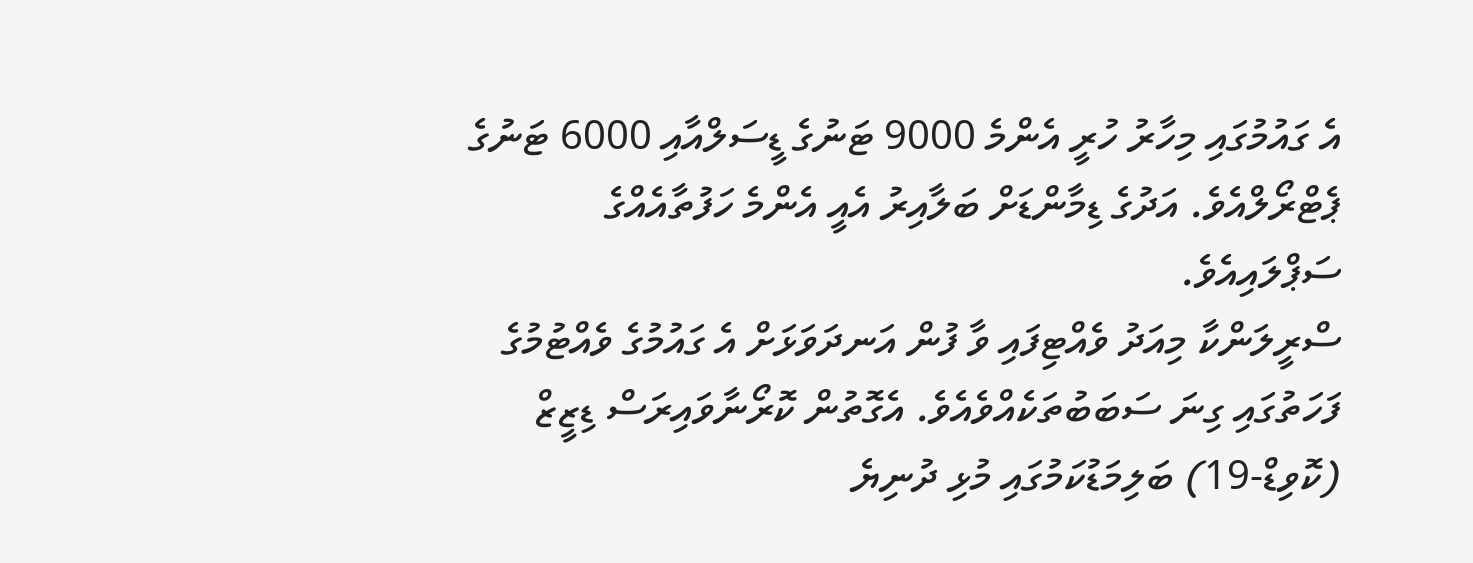އެ ގައުމުގައި މިހާރު ހުރީ އެންމެ 9000 ޓަނުގެ ޑީސަލްއާއި 6000 ޓަނުގެ ޕެޓްރޯލްއެވެ. އަދުގެ ޑިމާންޑަށް ބަލާއިރު އެއީ އެންމެ ހަފުތާއެއްގެ ސަޕްލައިއެވެ.
ސްރީލަންކާ މިއަދު ވެއްޓިފައި ވާ ފުން އަނދަވަޅަށް އެ ގައުމުގެ ވެއްޓުމުގެ ފަހަތުގައި ގިނަ ސަބަބުތަކެއްވެއެވެ. އެގޮތުން ކޮރޯނާވައިރަސް ޑިޒީޒް (ކޮވިޑް-19) ބަލިމަޑުކަމުގައި މުޅި ދުނިޔެ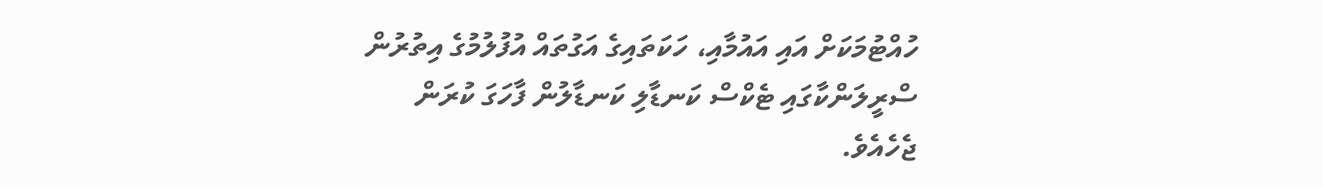ހުއްޓުމަކަށް އައި އައުމާއި، ހަކަތައިގެ އަގުތައް އުފުލުމުގެ އިތުރުން ސްރީލަންކާގައި ޓެކްސް ކަނޑާލި ކަނޑާލުން ފާހަގަ ކުރަން ޖެހެއެވެ.